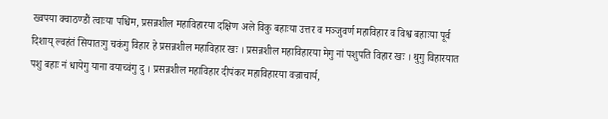ख्वपया क्वाठण्डौं त्वाःया पश्चिम, प्रसन्नशील महाविहारया दक्षिण अले विकु बहाःया उत्तर व मञ्जुवर्ण महाविहार व विश्व बहाःया पूर्व दिशाय् ल्वहंतं सियातःगु चकंगु विहार हे प्रसन्नशील महाविहार खः । प्रसन्नशील महाविहारया मेगु नां पशुपति विहार खः । थुगु विहारयात पशु बहाः नं धायेगु याना वयाच्वंगु दु । प्रसन्नशील महाविहार दीपंकर महाविहारया वज्राचार्य,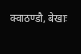क्वाठण्डौ, बेखाः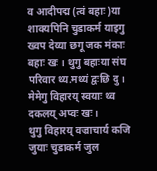व आदीपद्म (त्वं बहाः)या शाक्यपिनि चुडाकर्म याइगु ख्वप देय्या छगू जक मंकाः बहाः खः । थुगु बहाःया संघ परिवार थ्य.मथ्यं द्वःछि दु । मेमेगु विहारय् स्वयाः थ्व दकलय् अप्वः खः ।
थुगु विहारय् वज्राचार्य कजि जुयाः चुडाकर्म जुल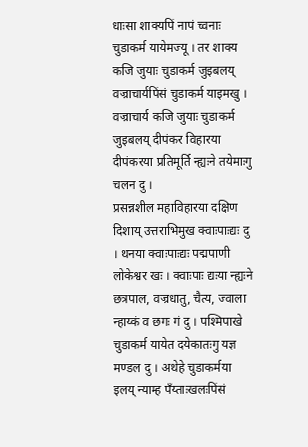धाःसा शाक्यपिं नापं च्वनाः चुडाकर्म यायेमज्यू । तर शाक्य कजि जुयाः चुडाकर्म जुइबलय् वज्राचार्यपिंसं चुडाकर्म याइमखु । वज्राचार्य कजि जुयाः चुडाकर्म जुइबलय् दीपंकर विहारया दीपंकरया प्रतिमूर्ति न्ह्यःने तयेमाःगु चलन दु ।
प्रसन्नशील महाविहारया दक्षिण दिशाय् उत्तराभिमुख क्वाःपाःद्यः दु । थनया क्वाःपाःद्यः पद्मपाणी लोकेश्वर खः । क्वाःपाः द्यःया न्ह्यःने छत्रपाल, वज्रधातु, चैत्य, ज्वाला न्हाय्कं व छगः गं दु । पश्मिपाखे चुडाकर्म यायेत दयेकातःगु यज्ञ मण्डल दु । अथेहे चुडाकर्मया इलय् न्याम्ह पँय्ताःखलःपिंसं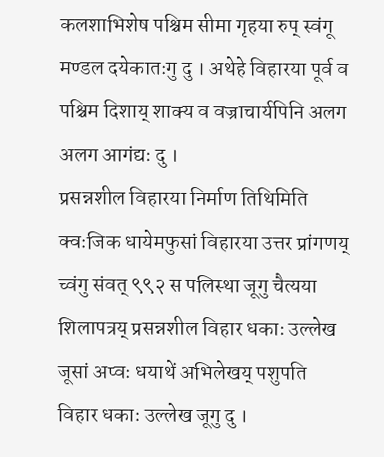कलशाभिशेष पश्चिम सीमा गृहया रुप् स्वंगू मण्डल दयेकातःगु दु । अथेहे विहारया पूर्व व पश्चिम दिशाय् शाक्य व वज्राचार्यपिनि अलग अलग आगंद्यः दु ।
प्रसन्नशील विहारया निर्माण तिथिमिति क्वःजिक धायेमफुसां विहारया उत्तर प्रांगणय् च्वंगु संवत् ९९२ स पलिस्था जूगु चैत्यया शिलापत्रय् प्रसन्नशील विहार धकाः उल्लेख जूसां अप्वः धयाथें अभिलेखय् पशुपति विहार धकाः उल्लेख जूगु दु ।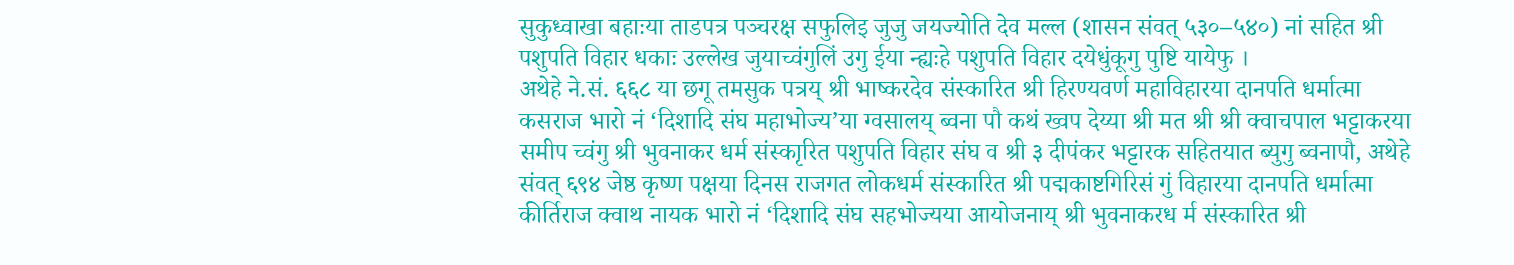सुकुध्वाखा बहाःया ताडपत्र पञ्चरक्ष सफुलिइ जुजु जयज्योति देव मल्ल (शासन संवत् ५३०–५४०) नां सहित श्री पशुपति विहार धकाः उल्लेख जुयाच्वंगुलिं उगु ईया न्ह्यःहे पशुपति विहार दयेधुंकूगु पुष्टि यायेफु ।
अथेहे ने.सं. ६६८ या छगू तमसुक पत्रय् श्री भाष्करदेव संस्कारित श्री हिरण्यवर्ण महाविहारया दानपति धर्मात्मा कसराज भारो नं ‘दिशादि संघ महाभोज्य’या ग्वसालय् ब्वना पौ कथं ख्वप देय्या श्री मत श्री श्री क्वाचपाल भट्टाकरया समीप च्वंगु श्री भुवनाकर धर्म संस्काृरित पशुपति विहार संघ व श्री ३ दीपंकर भट्टारक सहितयात ब्युगु ब्वनापौ, अथेहे संवत् ६९४ जेष्ठ कृष्ण पक्षया दिनस राजगत लोकधर्म संस्कारित श्री पद्मकाष्टगिरिसं गुं विहारया दानपति धर्मात्मा कीर्तिराज क्वाथ नायक भारो नं ‘दिशादि संघ सहभोज्यया आयोजनाय् श्री भुवनाकरध र्म संस्कारित श्री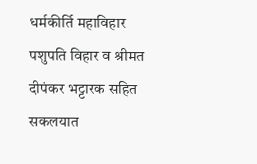धर्मकीर्ति महाविहार पशुपति विहार व श्रीमत दीपंकर भट्टारक सहित सकलयात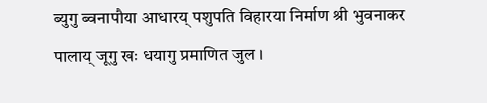ब्युगु ब्वनापौया आधारय् पशुपति विहारया निर्माण श्री भुवनाकर पालाय् जूगु खः धयागु प्रमाणित जुल ।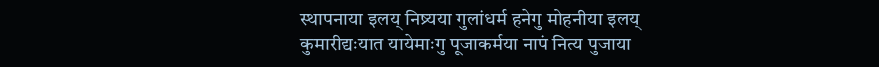स्थापनाया इलय् निष्र्यया गुलांधर्म हनेगु मोहनीया इलय् कुमारीद्यःयात यायेमाःगु पूजाकर्मया नापं नित्य पुजाया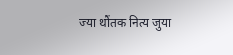ज्या थौंतक नित्य जुया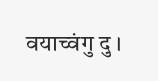वयाच्वंगु दु ।